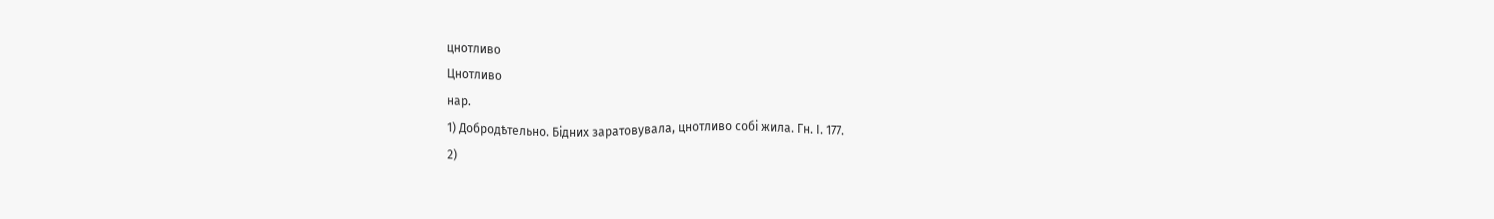цнотливо
Цнотливо
нар.
1) Добродѣтельно. Бідних заратовувала, цнотливо собі жила. Гн. І. 177.
2)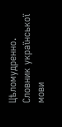Цѣломудренно.
Словник української мови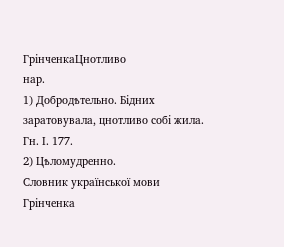ГрінченкаЦнотливо
нар.
1) Добродѣтельно. Бідних заратовувала, цнотливо собі жила. Гн. І. 177.
2) Цѣломудренно.
Словник української мови Грінченка